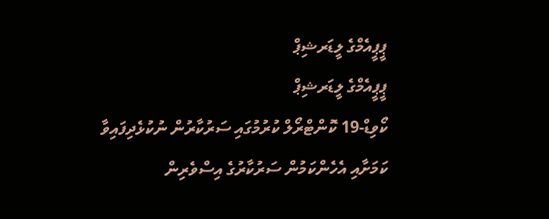ޕީޕީއެމްގެ ލީޑަރޝިޕް
ޕީޕީއެމްގެ ލީޑަރޝިޕް
ކޯވިޑް-19 ކޮންޓްރޯލް ކުރުމުގައި ސަރުކާރުން ނުކުޅެދިފައިވާ ކަމަށާއި އެހެންކަމުން ސަރުކާރުގެ އިސްވެރިން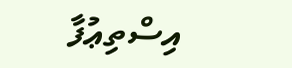އިސްތިޢުފާ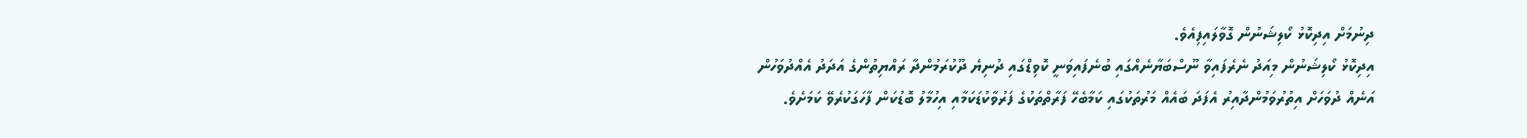ދިނުމަށް އިދިކޮޅު ކޯލިޝަނުން ގޮވާލައިފިއެވެ.
އިދިކޮޅު ކޯލިޝަނުން މިއަދު ނެރެފައިވާ ނޫސްބަޔާނެއްގައި ބުނެފައިވަނީ ކޮވިޑްގައި ދުނިޔެ ދޫކުރަމުންދާ ރައްޔިތުންގެ އަދަދު އެއްދުވަހުން އަނެއް ދުވަހަށް އިތުރުވަމުންދާއިރު އެފަދަ ބައެއް މަރުތަކުގައި ކަމާބެހޭ ފަރާތްތަކުގެ ފަރުވާކުޑަކަމާއި އިހުމާލު ބޮޑުކަން ފާހަގަކުރެވޭ ކަމަށެވެ.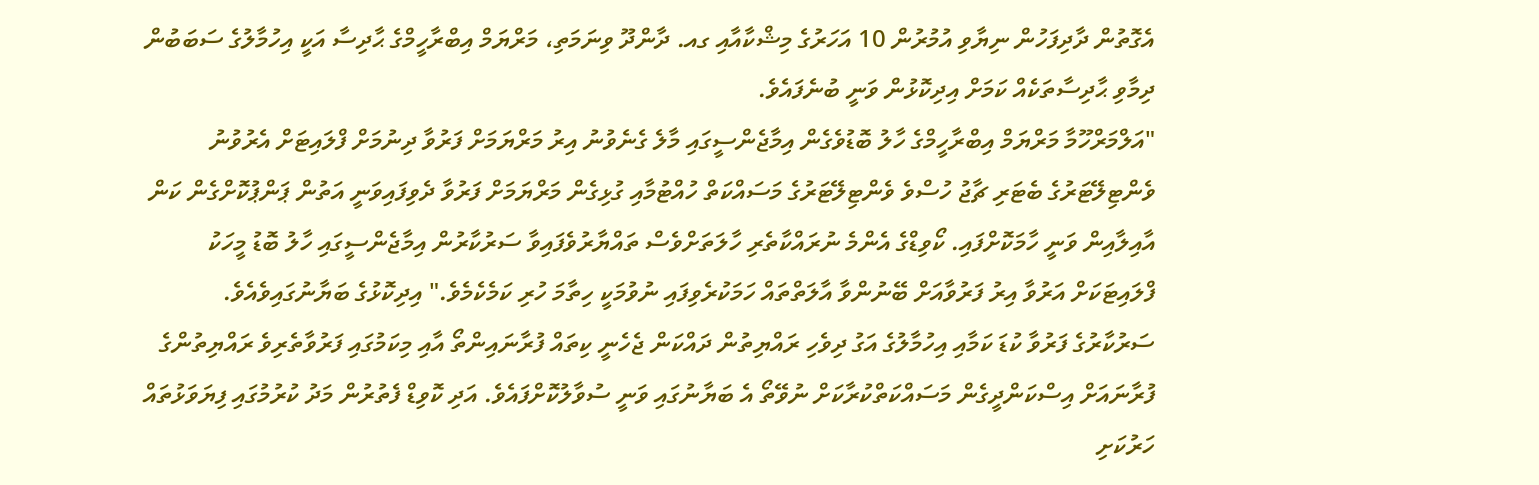އެގޮތުން ދާދިފަހުން ނިޔާވި އުމުރުން 10 އަހަރުގެ މިޝްކާއާއި ގއ. ދާންދޫ ވިނަމަތި، މަރްޔަމް އިބްރާހީމްގެ ޙާދިސާ އަކީ އިހުމާލުގެ ސަބަބުން ދިމާވި ޙާދިސާތަކެއް ކަމަށް އިދިކޮޅުން ވަނީ ބުނެފައެވެ.
"އަލްމަރްހޫމާ މަރްޔަމް އިބްރާހީމްގެ ހާލު ބޮޑުވެގެން އިމާޖެންސީގައި މާލެ ގެނެވުނު އިރު މަރްޔަމަށް ފަރުވާ ދިނުމަށް ފްލައިޓަށް އެރުވުނު ވެންޓިލޭޓަރުގެ ބެޓަރި ޗާޖު ހުސްވެ ވެންޓިލޭޓަރުގެ މަސައްކަތް ހުއްޓުމާއި ގުޅިގެން މަރްޔަމަށް ފަރުވާ ދެވިފައިވަނީ އަތުން ޕަންޕުކޮށްގެން ކަން އާއިލާއިން ވަނީ ހާމަކޮށްފައި. ކޯވިޑްގެ އެންމެ ނުރައްކާތެރި ހާލަތަށްވެސް ތައްޔާރުވެފައިވާ ސަރުކާރުން އިމާޖެންސީގައި ހާލު ބޮޑު މީހަކު ފްލައިޓަކަށް އަރުވާ އިރު ފަރުވާއަށް ބޭނުންވާ އާލަތްތައް ހަމަކުރެވިފައި ނުވުމަކީ ހިތާމަ ހުރި ކަމެކެމެވެ." އިދިކޮޅުގެ ބަޔާނުގައިވެއެވެ.
ސަރުކާރުގެ ފަރުވާ ކުޑަ ކަމާއި އިހުމާލުގެ އަގު ދިވެހި ރައްޔިތުން ދައްކަން ޖެހެނީ ކިތައް ފުރާނައިންތޯ އާއި މިކަމުގައި ފަރުވާތެރިވެ ރައްޔިތުންގެ ފުރާނައަށް އިސްކަންދީގެން މަސައްކަތްކުރާކަށް ނުވޭތޯ އެ ބަޔާނުގައި ވަނީ ސުވާލުކޮށްފައެވެ. އަދި ކޮވިޑް ފެތުރުން މަދު ކުރުމުގައި ފިޔަވަޅުތައް ހަރުކަށި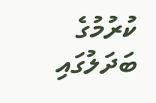ކުރުމުގެ ބަދަލުގައި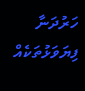ހަރުދަނާ ފިޔަވަޅުތަކެއް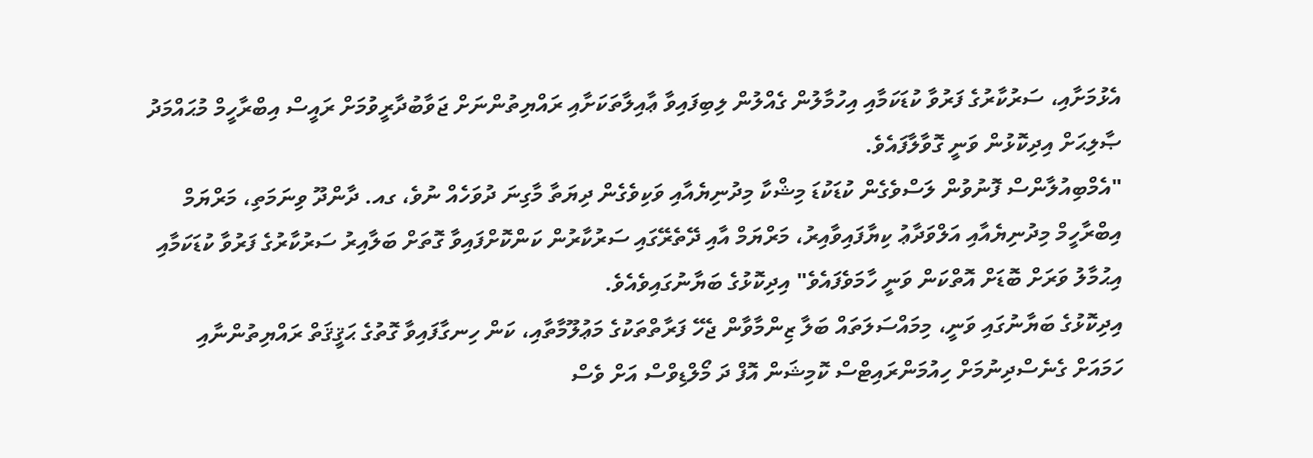އެޅުމަށާއި، ސަރުކާރުގެ ފަރުވާ ކުޑަކަމާއި އިހުމާލުން ގެއްލުން ލިބިފައިވާ ޢާއިލާތަކަށާއި ރައްޔިތުންނަށް ޖަވާބުދާރީވުމަށް ރައީސް އިބްރާހީމް މުޙައްމަދު ޞާލިޙަށް އިދިކޮޅުން ވަނީ ގޮވާލާފައެވެ.
"އެމްބިއުލާންސް ފޮނުވުން ލަސްވެގެން ކުޑަކުޑަ މިޝްކާ މިދުނިޔެއާއި ވަކިވެގެން ދިޔަތާ މާގިނަ ދުވަހެއް ނުވެ، ގއ. ދާންދޫ ވިނަމަތި، މަރްޔަމް އިބްރާހީމް މިދުނިޔެއާއި އަލްވަދާޢު ކިޔާފައިވާއިރު، މަރްޔަމް އާއި ދޭތެރޭގައި ސަރުކާރުން ކަންކޮށްފައިވާ ގޮތަށް ބަލާއިރު ސަރުކާރުގެ ފަރުވާ ކުޑަކަމާއި އިޙުމާލު ވަރަށް ބޮޑަށް އޮތްކަން ވަނީ ހާމަވެފައެވެ" އިދިކޮޅުގެ ބަޔާނުގައިވެއެވެ.
އިދިކޮޅުގެ ބަޔާނުގައި ވަނީ، މިމައްސަލަތައް ބަލާ ޒިންމާވާން ޖެހޭ ފަރާތްތަކުގެ މަޢުލޫމާތާއި، ކަން ހިނގާފައިވާ ގޮތުގެ ޙަޤީޤަތް ރައްޔިތުންނާއި ހަމައަށް ގެނެސްދިނުމަށް ހިއުމަންރައިޓްސް ކޮމިޝަން އޮފް ދަ މޯލްޑިވްސް އަށް ވެސް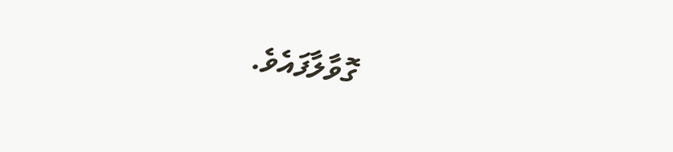ގޮވާލާފައެވެ.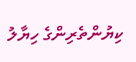ކިޔުންތެރިންގެ ހިޔާލު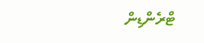ޓްރެންޑިން